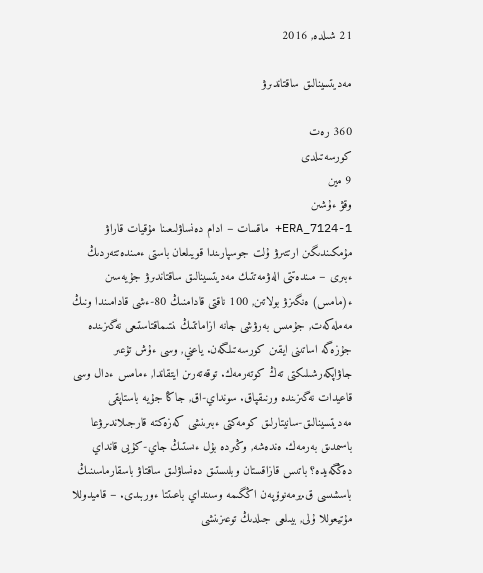21 شىلدە, 2016

مەديتسينالىق ساقتاندىرۋ

360 رەت
كورسەتىلدى
9 مين
وقۋ ءۇشىن
ERA_7124-1+ ماقسات – ادام دەنساۋلىعىنا مۇقيات قاراۋ مۇمكىندىگىن ارتتىرۋ ۇلت جوسپارىندا قويىلعان باستى ءمىندەتتەردىڭ ءبىرى – مىندەتتى الەۋمەتتىك مەديتسينالىق ساقتاندىرۋ جۇيەسىن ء(مامس) ەنگىزۋ بولاتىن, 100 ناقتى قادامنىڭ 80-ءشى قادامىندا ونىڭ مەملەكەت, جۇمىس بەرۋشى جانە ازاماتتىڭ ىنتىماقتاستىعى نەگىزىندە جۇزەگە اساتىنى ايقىن كورسەتىلگەن. ياعني, وسى ءۇش تۇعىر جاۋاپكەرشىلىكتى تەڭ كوتەرمەك. توقەتەرىن ايتقاندا, ءمامس ءدال وسى قاعيدات نەگىزىندە ورنىقپاق. سونداي-اق, جاڭا جۇيە باستاپقى مەديتسينالىق-سانيتارلىق كومەكتى ءبىرىنشى كەزەكتە قارجىلاندىرۋعا باسىمدىق بەرمەك. ەندەشە, وڭىردە بۇل ءىستىڭ جاي-كۇيى قانداي دەڭگەيدە؟ باتىس قازاقستان وبلىستىق دەنساۋلىق ساقتاۋ باسقارماسىنىڭ باسشىسى ق.يرمەنوۆپەن اڭگىمە وسىنداي باعىتتا ءوربىدى. – قاميدوللا مۇتيعوللا ۇلى, بيىلعى جىلدىڭ توعىزىنشى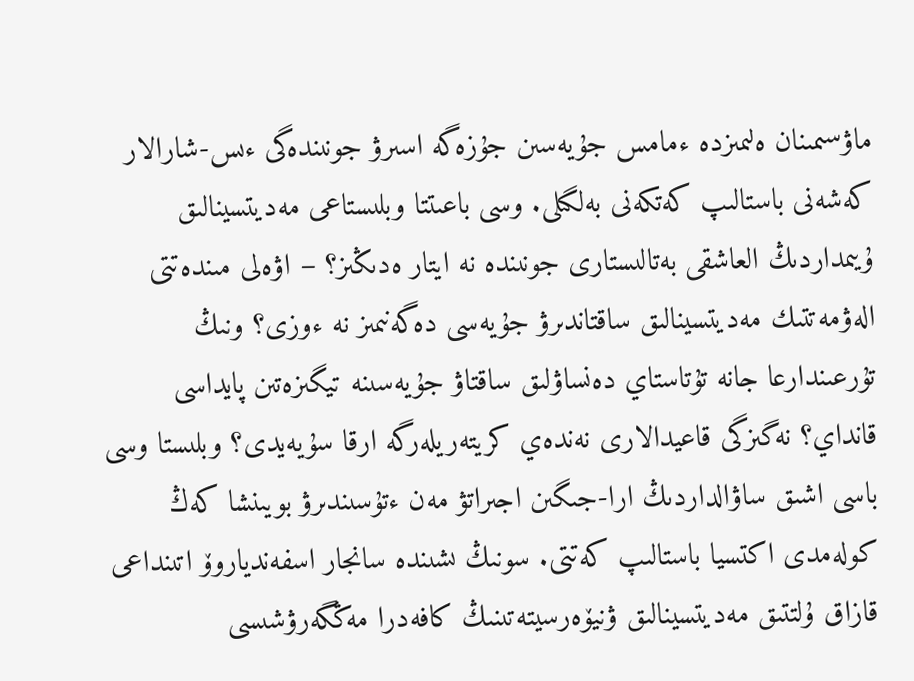ماۋسىمىنان ەلىمىزدە ءمامس جۇيەسىن جۇزەگە اسىرۋ جونىندەگى ءىس-شارالار كەشەنى باستالىپ كەتكەنى بەلگىلى. وسى باعىتتا وبلىستاعى مەديتسينالىق ۇيىمداردىڭ العاشقى بەتالىستارى جونىندە نە ايتار ەدىڭىز؟ – اۋەلى مىندەتتى الەۋمەتتىك مەديتسينالىق ساقتاندىرۋ جۇيەسى دەگەنىمىز نە ءوزى؟ ونىڭ تۇرعىندارعا جانە تۇتاستاي دەنساۋلىق ساقتاۋ جۇيەسىنە تيگىزەتىن پايداسى قانداي؟ نەگىزگى قاعيدالارى نەندەي كريتەريلەرگە ارقا سۇيەيدى؟ وبلىستا وسى باسى اشىق ساۋالداردىڭ ارا-جىگىن اجىراتۋ مەن ءتۇسىندىرۋ بويىنشا كەڭ كولەمدى اكتسيا باستالىپ كەتتى. سونىڭ ىشىندە سانجار اسفەندياروۆ اتىنداعى قازاق ۇلتتىق مەديتسينالىق ۋنيۆەرسيتەتىنىڭ كافەدرا مەڭگەرۋشىسى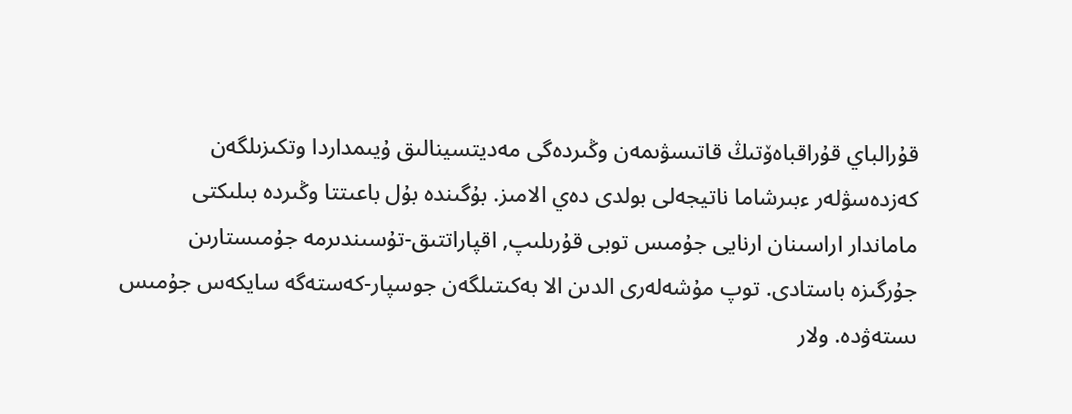قۇرالباي قۇراقباەۆتىڭ قاتىسۋىمەن وڭىردەگى مەديتسينالىق ۇيىمداردا وتكىزىلگەن كەزدەسۋلەر ءبىرشاما ناتيجەلى بولدى دەي الامىز. بۇگىندە بۇل باعىتتا وڭىردە بىلىكتى ماماندار اراسىنان ارنايى جۇمىس توبى قۇرىلىپ, اقپاراتتىق-تۇسىندىرمە جۇمىستارىن جۇرگىزە باستادى. توپ مۇشەلەرى الدىن الا بەكىتىلگەن جوسپار-كەستەگە سايكەس جۇمىس ىستەۋدە. ولار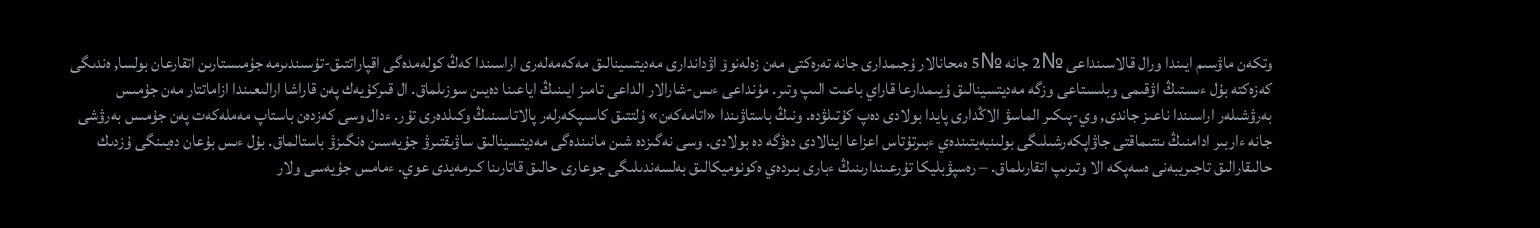وتكەن ماۋسىم ايىندا ورال قالاسىنداعى №2 جانە №5 ەمحانالار ۇجىمدارى جانە تەرەكتى مەن زەلەنوۆ اۋداندارى مەديتسينالىق مەكەمەلەرى اراسىندا كەڭ كولەمدەگى اقپاراتتىق-تۇسىندىرمە جۇمىستارىن اتقارعان بولسا, ەندىگى كەزەكتە بۇل ءىستىڭ اۋقىمى وبلىستاعى وزگە مەديتسينالىق ۇيىمدارعا قاراي باعىت الىپ وتىر. مۇنداعى ءىس-شارالار الداعى تامىز ايىنىڭ اياعىنا دەيىن سوزىلماق. ال قىركۇيەك پەن قاراشا ارالىعىندا ازاماتتار مەن جۇمىس بەرۋشىلەر اراسىندا ناعىز جاندى, وي-پىكىر الماسۋ الاڭدارى پايدا بولادى دەپ كۇتىلۋدە. ونىڭ باستاۋىندا «اتامەكەن» ۇلتتىق كاسىپكەرلەر پالاتاسىنىڭ وكىلدەرى تۇر. ءدال وسى كەزدەن باستاپ مەملەكەت پەن جۇمىس بەرۋشى جانە ءاربىر ادامنىڭ ىنتىماقتى جاۋاپكەرشىلىگى بولىنبەيتىندەي ءبىرتۇتاس اعزاعا اينالادى دەۋگە دە بولادى. وسى نەگىزدە شىن مانىندەگى مەديتسينالىق ساۋىقتىرۋ جۇيەسىن ەنگىزۋ باستالماق. بۇل ءىس بۇعان دەيىنگى ۇزدىك حالىقارالىق تاجىريبەنى ەسەپكە الا وتىرىپ اتقارىلماق. – رەسپۋبليكا تۇرعىندارىنىڭ ءبارى بىردەي ەكونوميكالىق بەلسەندىلىگى جوعارى حالىق قاتارىنا كىرمەيدى عوي. ءمامس جۇيەسى ولار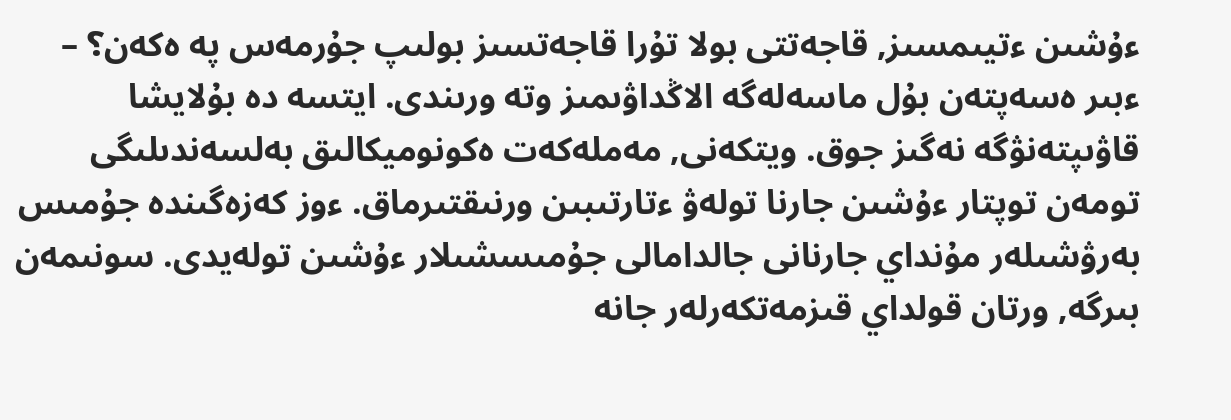ءۇشىن ءتيىمسىز, قاجەتتى بولا تۇرا قاجەتسىز بولىپ جۇرمەس پە ەكەن؟ – ءبىر ەسەپتەن بۇل ماسەلەگە الاڭداۋىمىز وتە ورىندى. ايتسە دە بۇلايشا قاۋىپتەنۋگە نەگىز جوق. ويتكەنى, مەملەكەت ەكونوميكالىق بەلسەندىلىگى تومەن توپتار ءۇشىن جارنا تولەۋ ءتارتىبىن ورنىقتىرماق. ءوز كەزەگىندە جۇمىس بەرۋشىلەر مۇنداي جارنانى جالدامالى جۇمىسشىلار ءۇشىن تولەيدى. سونىمەن بىرگە, ورتان قولداي قىزمەتكەرلەر جانە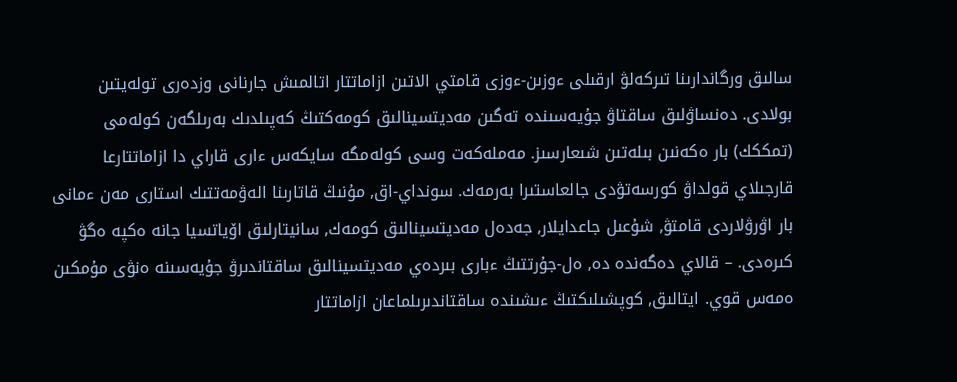سالىق ورگاندارىنا تىركەلۋ ارقىلى ءوزىن-ءوزى قامتي الاتىن ازاماتتار اتالمىش جارنانى وزدەرى تولەيتىن بولادى. دەنساۋلىق ساقتاۋ جۇيەسىندە تەگىن مەديتسينالىق كومەكتىڭ كەپىلدىك بەرىلگەن كولەمى (تمككك) بار ەكەنىن بىلەتىن شىعارسىز. مەملەكەت وسى كولەمگە سايكەس ءارى قاراي دا ازاماتتارعا قارجىلاي قولداۋ كورسەتۋدى جالعاستىرا بەرمەك. سونداي-اق, مۇنىڭ قاتارىنا الەۋمەتتىك استارى مەن ءمانى بار اۋرۋلاردى قامتۋ, شۇعىل جاعدايلار, جەدەل مەديتسينالىق كومەك, سانيتارلىق اۆياتسيا جانە ەكپە ەگۋ كىرەدى. – قالاي دەگەندە دە, ەل-جۇرتتىڭ ءبارى بىردەي مەديتسينالىق ساقتاندىرۋ جۇيەسىنە ەنۋى مۇمكىن ەمەس قوي. ايتالىق, كوپشىلىكتىڭ ءىشىندە ساقتاندىرىلماعان ازاماتتار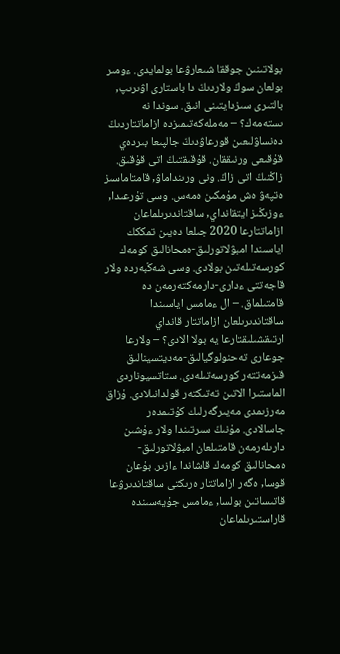بولاتىنىن جوققا شىعارۋعا بولمايدى. ءومىر بولعان سوڭ ولاردىڭ دا باستارى اۋىرىپ, بالتىرى سىزدايتىنى انىق. سوندا نە ىستەمەك؟ – مەملەكەتىمىزدە ازاماتتاردىڭ دەنساۋلىعىن قورعاۋدىڭ جالپىعا بىردەي قۇقىعى ورنىققان. قۇقىقتىڭ اتى قۇقىق. زاڭنىڭ اتى زاڭ. ونى ورىنداماۋ, قامتاماسىز ەتپەۋ ەش مۇمكىن ەمەس. وسى تۇرعىدا, ءوزىڭىز ايتقانداي, ساقتاندىرىلماعان ازاماتتارعا 2020 جىلعا دەيىن تمككك اياسىندا امبۋلاتورلىق-ەمحانالىق كومەك كورسەتىلەتىن بولادى. وسى شەڭبەردە ولار قاجەتتى ءدارى-دارمەكتەرمەن دە قامتىلماق. – ال ءمامس اياسىندا ساقتاندىرىلعان ازاماتتار قانداي ارتىقشىلىقتارعا يە بولا الادى؟ – ولارعا جوعارى تەحنولوگيالىق-مەديتسينالىق قىزمەتتەر كورسەتىلەدى. ستاتسيوناردى الماستىرا الاتىن تەتىكتەر قولدانىلادى. ۇزاق مەرزىمدى مەيىرگەرلىك كۇتىمدەر جاسالادى. مۇنىڭ سىرتىندا ولار ءۇشىن دارىلەرمەن قامتىلعان امبۋلاتورلىق-ەمحانالىق كومەك قاشاندا ءازىر. بۇعان قوسا, ەگەر ازاماتتار ەرىكتى ساقتاندىرۋعا قاتىساتىن بولسا, ءمامس جۇيەسىندە قاراستىرىلماعان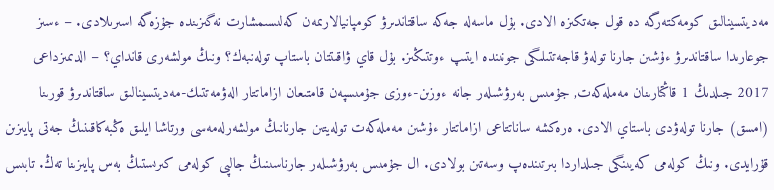مەديتسينالىق كومەكتەرگە دە قول جەتكىزە الادى. بۇل ماسەلە جەكە ساقتاندىرۋ كومپانيالارىمەن كەلىسىمشارت نەگىزىندە جۇزەگە اسىرىلادى. – ءسىز جوعارىدا ساقتاندىرۋ ءۇشىن جارنا تولەۋ قاجەتتىلىگى جونىندە ايتىپ ءوتتىڭىز. بۇل قاي ۋاقىتتان باستاپ تولەنبەك؟ ونىڭ مولشەرى قانداي؟ – الدىمىزداعى 2017 جىلدىڭ 1 قاڭتارىنان مەملەكەت, جۇمىس بەرۋشىلەر جانە ءوزىن-ءوزى جۇمىسپەن قامتىعان ازاماتتار الەۋمەتتىك-مەديتسينالىق ساقتاندىرۋ قورىنا (امسق) جارنا تولەۋدى باستاي الادى. ەرەكشە ساناتتاعى ازاماتتار ءۇشىن مەملەكەت تولەيتىن جارنانىڭ مولشەرلەمەسى ورتاشا ايلىق ەڭبەكاقىنىڭ جەتى پايىزىن قۇرايدى. ونىڭ كولەمى كەيىنگى جىلداردا بىرتىندەپ وسەتىن بولادى. ال جۇمىس بەرۋشىلەر جارناسىنىڭ جالپى كولەمى كىرىستىڭ بەس پايىزىنا تەڭ. تابىس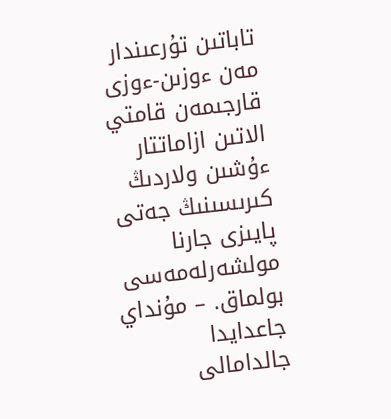تاباتىن تۇرعىندار مەن ءوزىن-ءوزى قارجىمەن قامتي الاتىن ازاماتتار ءۇشىن ولاردىڭ كىرىسىنىڭ جەتى پايىزى جارنا مولشەرلەمەسى بولماق. – مۇنداي جاعدايدا جالدامالى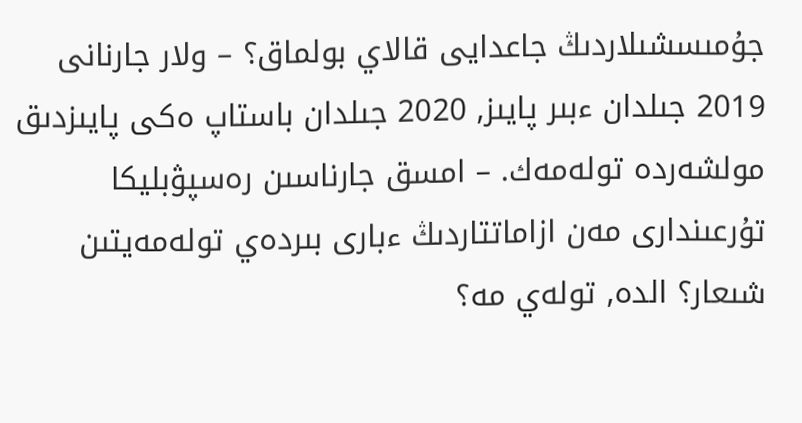جۇمىسشىلاردىڭ جاعدايى قالاي بولماق؟ – ولار جارنانى 2019 جىلدان ءبىر پايىز, 2020 جىلدان باستاپ ەكى پايىزدىق مولشەردە تولەمەك. – امسق جارناسىن رەسپۋبليكا تۇرعىندارى مەن ازاماتتاردىڭ ءبارى بىردەي تولەمەيتىن شىعار؟ الدە, تولەي مە؟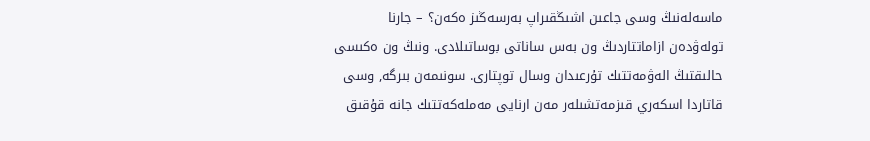ماسەلەنىڭ وسى جاعىن اشىڭقىراپ بەرسەڭىز ەكەن؟ – جارنا تولەۋدەن ازاماتتاردىڭ ون بەس ساناتى بوساتىلادى. ونىڭ ون ەكىسى حالىقتىڭ الەۋمەتتىك تۇرعىدان وسال توپتارى. سونىمەن بىرگە, وسى قاتاردا اسكەري قىزمەتشىلەر مەن ارنايى مەملەكەتتىك جانە قۇقىق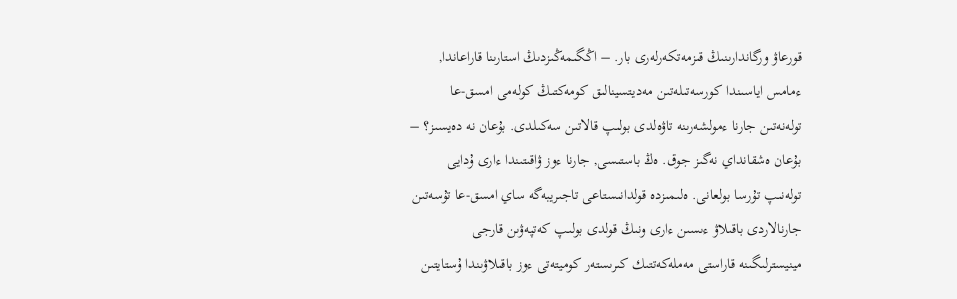قورعاۋ ورگاندارىنىڭ قىزمەتكەرلەرى بار. – اڭگىمەڭىزدىڭ استارىنا قاراعاندا, ءمامس اياسىندا كورسەتىلەتىن مەديتسينالىق كومەكتىڭ كولەمى امسق-عا تولەنەتىن جارنا ءمولشەرىنە تاۋەلدى بولىپ قالاتىن سەكىلدى. بۇعان نە دەيسىز؟ – بۇعان ەشقانداي نەگىز جوق. ەڭ باستىسى, جارنا ءوز ۋاقىتىندا ءارى ۇدايى تولەنىپ تۇرسا بولعانى. ەلىمىزدە قولدانىستاعى تاجىريبەگە ساي امسق-عا تۇسەتىن جارنالاردى باقىلاۋ ءىسىن ءارى ونىڭ قولدى بولىپ كەتپەۋىن قارجى مينيسترلىگىنە قاراستى مەملەكەتتىك كىرىستەر كوميتەتى ءوز باقىلاۋىندا ۇستايتىن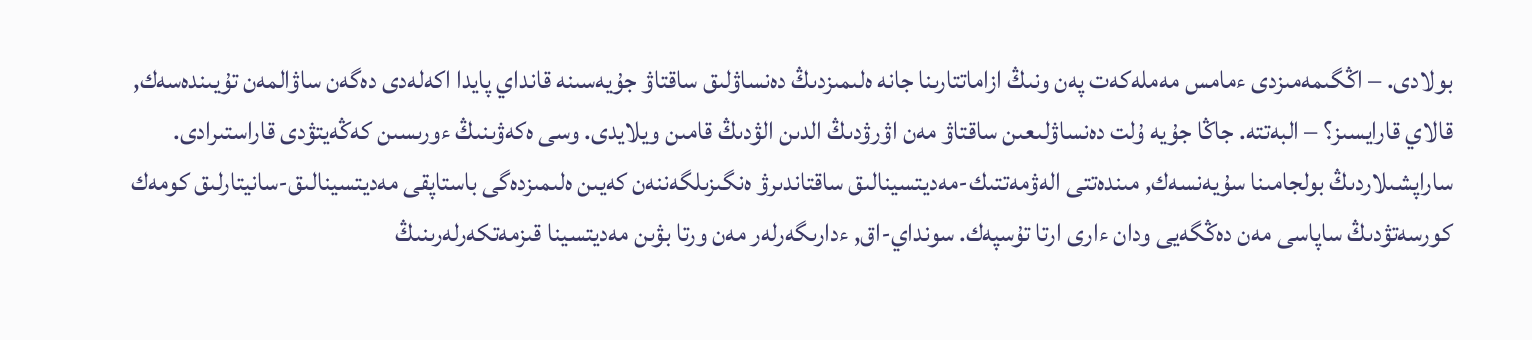بولادى. – اڭگىمەمىزدى ءمامس مەملەكەت پەن ونىڭ ازاماتتارىنا جانە ەلىمىزدىڭ دەنساۋلىق ساقتاۋ جۇيەسىنە قانداي پايدا اكەلەدى دەگەن ساۋالمەن تۇيىندەسەك, قالاي قارايسىز؟ – البەتتە. جاڭا جۇيە ۇلت دەنساۋلىعىن ساقتاۋ مەن اۋرۋدىڭ الدىن الۋدىڭ قامىن ويلايدى. وسى ەكەۋىنىڭ ءورىسىن كەڭەيتۋدى قاراستىرادى. ساراپشىلاردىڭ بولجامىنا سۇيەنسەك, مىندەتتى الەۋمەتتىك-مەديتسينالىق ساقتاندىرۋ ەنگىزىلگەننەن كەيىن ەلىمىزدەگى باستاپقى مەديتسينالىق-سانيتارلىق كومەك كورسەتۋدىڭ ساپاسى مەن دەڭگەيى ودان ءارى ارتا تۇسپەك. سونداي-اق, ءدارىگەرلەر مەن ورتا بۋىن مەديتسينا قىزمەتكەرلەرىنىڭ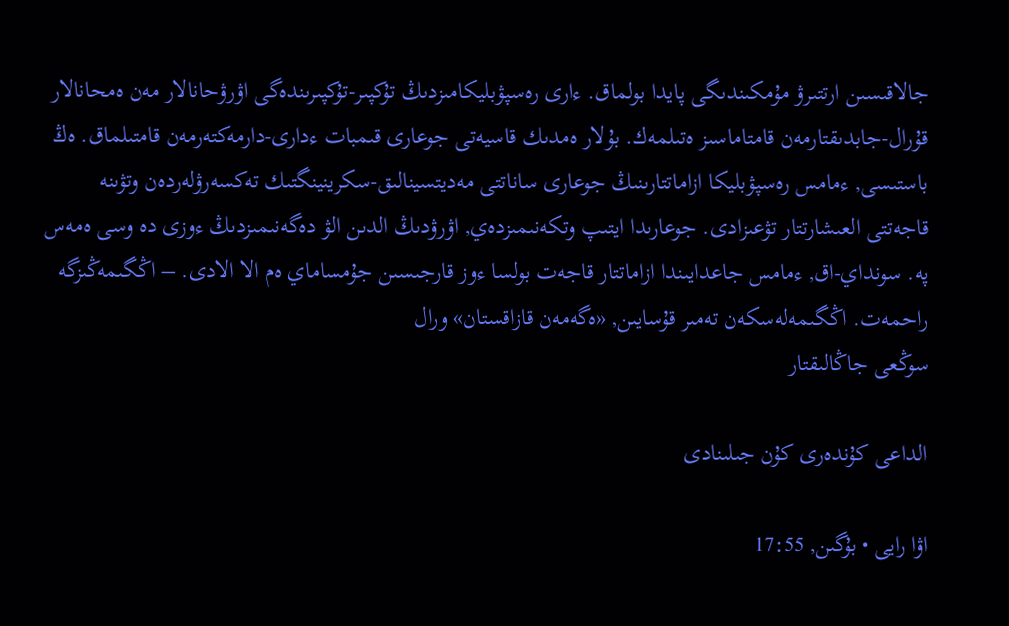جالاقىسىن ارتتىرۋ مۇمكىندىگى پايدا بولماق. ءارى رەسپۋبليكامىزدىڭ تۇكپىر-تۇكپىرىندەگى اۋرۋحانالار مەن ەمحانالار قۇرال-جابدىقتارمەن قامتاماسىز ەتىلمەك. بۇلار ەمدىك قاسيەتى جوعارى قىمبات ءدارى-دارمەكتەرمەن قامتىلماق. ەڭ باستىسى, ءمامس رەسپۋبليكا ازاماتتارىنىڭ جوعارى ساناتتى مەديتسينالىق-سكرينينگتىك تەكسەرۋلەردەن وتۋىنە قاجەتتى العىشارتتار تۋعىزادى. جوعارىدا ايتىپ وتكەنىمىزدەي, اۋرۋدىڭ الدىن الۋ دەگەنىمىزدىڭ ءوزى دە وسى ەمەس پە. سونداي-اق, ءمامس جاعدايىندا ازاماتتار قاجەت بولسا ءوز قارجىسىن جۇمساماي ەم الا الادى. – اڭگىمەڭىزگە راحمەت. اڭگىمەلەسكەن تەمىر قۇسايىن, «ەگەمەن قازاقستان» ورال
سوڭعى جاڭالىقتار

الداعى كۇندەرى كۇن جىلىنادى

اۋا رايى • بۇگىن, 17:55